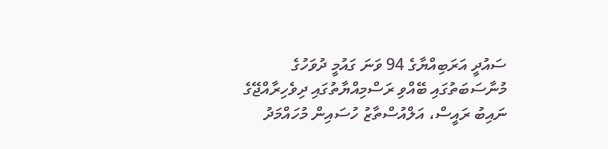ސައުދީ އަރަބިއްޔާގެ 94 ވަނަ ގައުމީ ދުވަހުގެ މުނާސަބަތުގައި ބޭއްވި ރަސްމިއްޔާތުގައި ދިވެހިރާއްޖޭގެ ނައިބު ރައީސް، އަލްއުސްތާޒު ހުސައިން މުހައްމަދު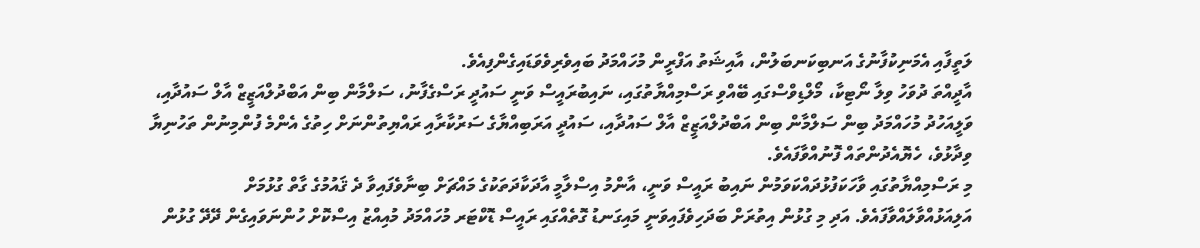ލަތީފާއި އެމަނިކުފާނުގެ އަނބިކަނބަލުން، އާއިޝަތު އަފްރީން މުހައްމަދު ބައިވެރިވެވަޑައިގެންފިއެވެ.
އާދީއްތަ ދުވަހު ވިލާ ނޯޓިކާ، މޯލްޑިވްސްގައި ބޭއްވި ރަސްމިއްޔާތުގައި، ނައިބުރައީސް ވަނީ ސައުދީ ރަސްގެފާނު، ސަލްމާން ބިން އަބްދުލްއަޒީޒް އާލް ސައުދާއި، ވަލީއަހުދު މުހައްމަދު ބިން ސަލްމާން ބިން އަބްދުލްއަޒީޒް އާލް ސައުދާއި، ސައުދީ އަރަބިއްޔާގެ ސަރުކާރާއި ރައްޔިތުންނަށް ހިތުގެ އެންމެ ފުންމިނުން ތަހުނިޔާ ވިދާޅުވެ، ހެޔޮއެދުންތައް ފޮނުއްވާފައެވެ.
މި ރަސްމިއްޔާތުގައި ވާހަކަފުޅުދައްކަވަމުން ނައިބު ރައީސް ވަނީ، އާންމު އިސްލާމީ އާދަކާދަތަކުގެ މައްޗަށް ބިނާވެފައިވާ ދެ ޤައުމުގެ ގާތް ގުޅުމަށް އަލިއަޅުއްވާލައްވާފައެވެ. އަދި މި ގުޅުން އިތުރަށް ބަދަހިވެފައިވަނީ މައިގަނޑު ގޮތެއްގައި ރައީސް ޑޮކްޓަރ މުހައްމަދު މުއިއްޒު އިސްކޮށް ހުންނަވައިގެން ދޭދޭ ގުޅުން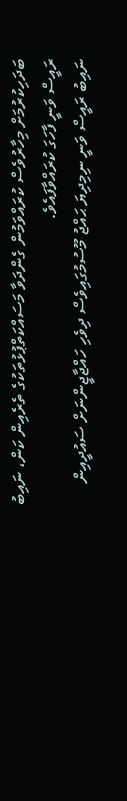ބަދަހިކުރުމަށް މިހާރުވެސް ކުރައްވަމުން ގެންދަވާ މަސައްކަތްޕުޅުތަކުގެ ތެރެއިން ކަން، ނައިބު ރައީސް ވަނީ ފާހަގަ ކުރައްވާފައެވެ.
ނައިބު ރައީސް ވަނީ ނިމިދިޔަ ޙައްޖު މޫސުމުގައިވެސް ދިވެހި ހައްޖާޖީންނަށް ސައުދީއިން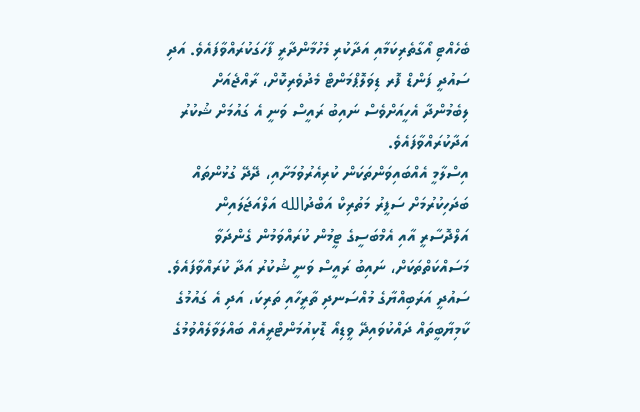ބެހެއްޓި އޯގާތެރިކަމާއި އަދާކުރި މެހުމާންދާރީ ފާހަގަކުރައްވާފައެވެ. އަދި ސައުދީ ފަންޑް ފޮރ ޑިވަލޮޕްމަންޓް މެދުވެރިކޮށް، ރާއްޖެއަށް ލިބެމުންދާ އެހީއަށްވެސް ނައިބު ރައީސް ވަނީ އެ ގައުމަށް ޝުކުރު އަދާކުރައްވާފައެވެ.
އިސްލާމީ އެއްބައިވަންތަކަން ކުރިއެރުވުމަށާއި، ދޭދޭ ގުޅުންތައް ބަދަހިކުރުމަށް ސަފީރު މަތުރިކް އަބްދުالله އަލްއަޖަލައިން އަލްދޮސާރީ އާއި އެމްބަސީގެ ޓީމުން ކުރައްވަމުން ގެންދަވާ މަސައްކަތްތަކަށް، ނައިބު ރައީސް ވަނީ ޝުކުރު އަދާ ކުރައްވާފައެވެ.
ސައުދީ އަރަބިއްޔާގެ މުއްސަނދި ތާރީހާއި ތަރިކަ، އަދި އެ ގައުމުގެ ކާމިޔާބީތައް ދައްކުވައިދޭ ވީޑިއޯ ޑޮކިއުމަންޓްރީއެއް ބައްލަވާލެއްވުމުގެ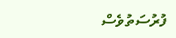ފުރުސަތުވެސް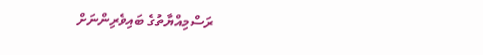ރަސްމިއްޔާތުގެ ބައިވެރިންނަށް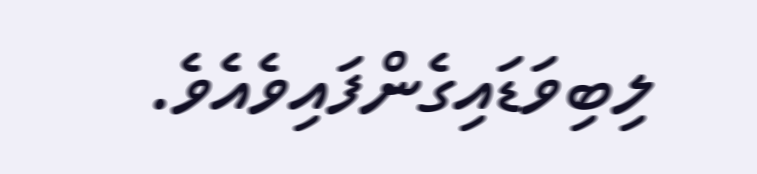ލިބިވަޑައިގެންފައިވެއެވެ.